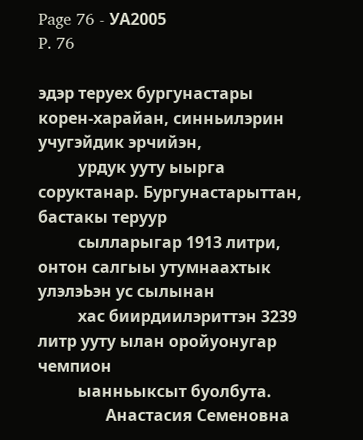Page 76 - УА2005
P. 76

эдэр теруех бургунастары корен-харайан, синньилэрин учугэйдик эрчийэн,
          урдук ууту ыырга соруктанар. Бургунастарыттан, бастакы теруур
          сылларыгар 1913 литри, онтон салгыы утумнаахтык улэлэЬэн ус сылынан
          хас биирдиилэриттэн 3239 литр ууту ылан оройуонугар чемпион
          ыанньыксыт буолбута.
                 Анастасия Семеновна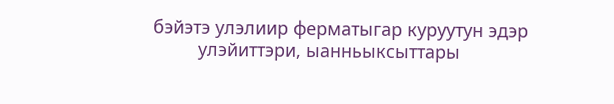бэйэтэ улэлиир ферматыгар куруутун эдэр
         улэйиттэри, ыанньыксыттары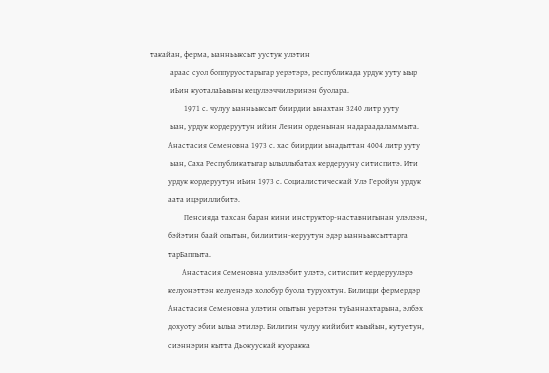такайан, ферма, ыанньыксыт уустук улэтин
          араас суол боппуруостарыгар уерэтэрэ, республикада урдук ууту ыыр
          иЬин куоталаЬыыны кецулээччилэринэн буолара.
                 1971 с. чулуу ыанньыксыт биирдии ынахтан 3240 литр ууту
          ыан, урдук кордеруутун ийин Ленин орденынан надараадаламмыта.
         Анастасия Семеновна 1973 с. хас биирдии ынадыттан 4004 литр ууту
          ыан, Саха Республикатыгар ылыллыбатах кердерууну ситиспитэ. Ити
         урдук кордеруутун иЬин 1973 с. Социалистическай Улэ Геройун урдук
         аата ицэриллибитэ.
                 Пенсияда тахсан баран кини инструктор-наставнигынан улэлээн,
         бэйэтин баай опытын, билиитин-керуутун эдэр ыанньыксыттарга
         тарБаппыта.
                Анастасия Семеновна улэлээбит улэтэ, ситиспит кердеруулэрэ
         келуонэттэн келуенэдэ холобур буола туруохтун. Билицци фермердэр
         Анастасия Семеновна улэтин опытын уерэтэн туЬаннахтарына, элбэх
         дохуоту эбии ылыа этилэр. Билигин чулуу кийибит кыыйын, кутуетун,
         сиэннэрин кытта Дьокуускай куоракка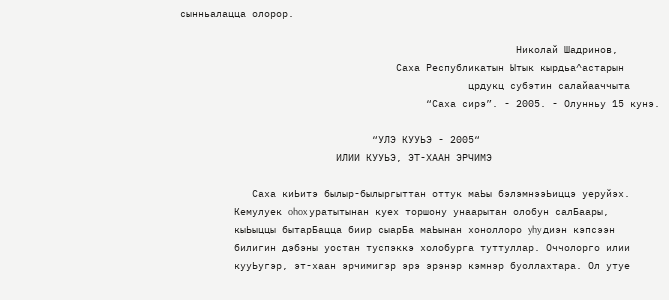сынньалацца олорор.

                                                        Николай Шадринов,
                                    Саха Республикатын Ытык кырдьа^астарын
                                                црдукц субэтин салайааччыта
                                         “Саха сирэ”. - 2005. - Олунньу 15 кунэ.

                                “УЛЭ КУУЬЭ - 2005“
                          ИЛИИ КУУЬЭ, ЭТ-ХААН ЭРЧИМЭ

            Саха киЬитэ былыр-былыргыттан оттук маЬы бэлэмнээЬиццэ уеруйэх.
         Кемулуек ohox уратытынан куех торшону унаарытан олобун салБаары,
         кыЬыццы бытарБацца биир сыарБа маЬынан хоноллоро yhy диэн кэпсээн
         билигин дэбэны уостан туспэккэ холобурга туттуллар. Оччолорго илии
         кууЬугэр, эт-хаан эрчимигэр эрэ эрэнэр кэмнэр буоллахтара. Ол утуе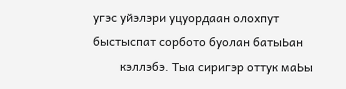угэс уйэлэри уцуордаан олохпут быстыспат сорбото буолан батыЬан
         кэллэбэ. Тыа сиригэр оттук маЬы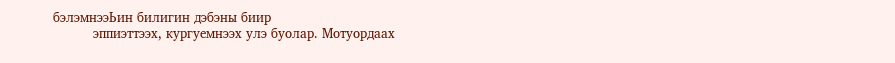бэлэмнээЬин билигин дэбэны биир
          эппиэттээх, кургуемнээх улэ буолар. Мотуордаах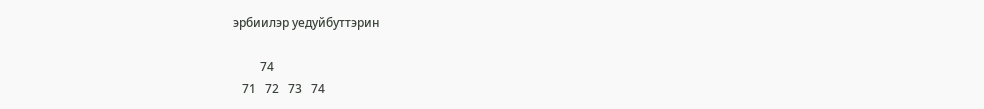эрбиилэр уедуйбуттэрин

         74
   71   72   73   74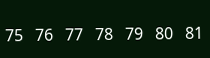75   76   77   78   79   80   81